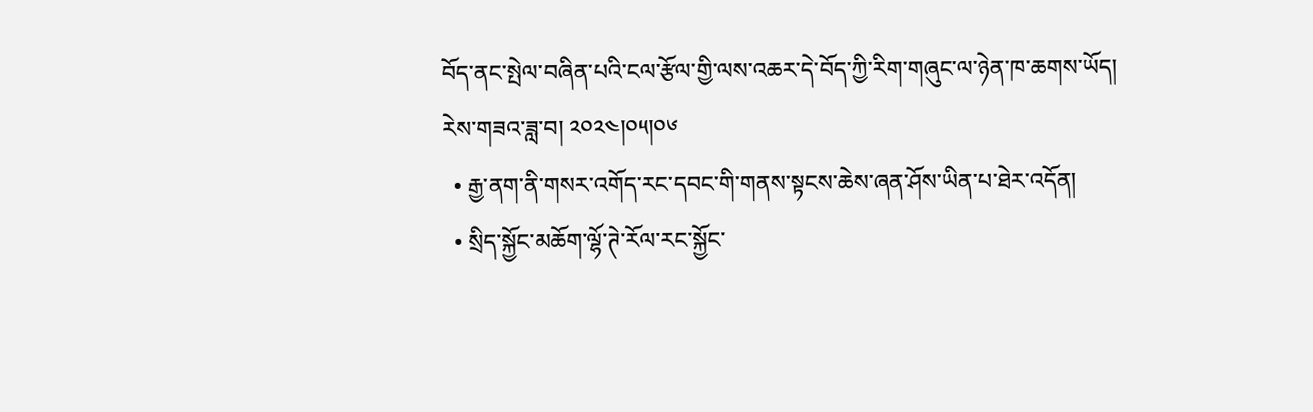བོད་ནང་སྤེལ་བཞིན་པའི་ངལ་རྩོལ་གྱི་ལས་འཆར་དེ་བོད་ཀྱི་རིག་གཞུང་ལ་ཉེན་ཁ་ཆགས་ཡོད།
རེས་གཟའ་ཟླ་བ། ༢༠༢༤།༠༥།༠༦
  • རྒྱ་ནག་ནི་གསར་འགོད་རང་དབང་གི་གནས་སྟངས་ཆེས་ཞན་ཤོས་ཡིན་པ་ཐེར་འདོན།
  • སྲིད་སྐྱོང་མཆོག་ལྷོ་ཊེ་རོལ་རང་སྐྱོང་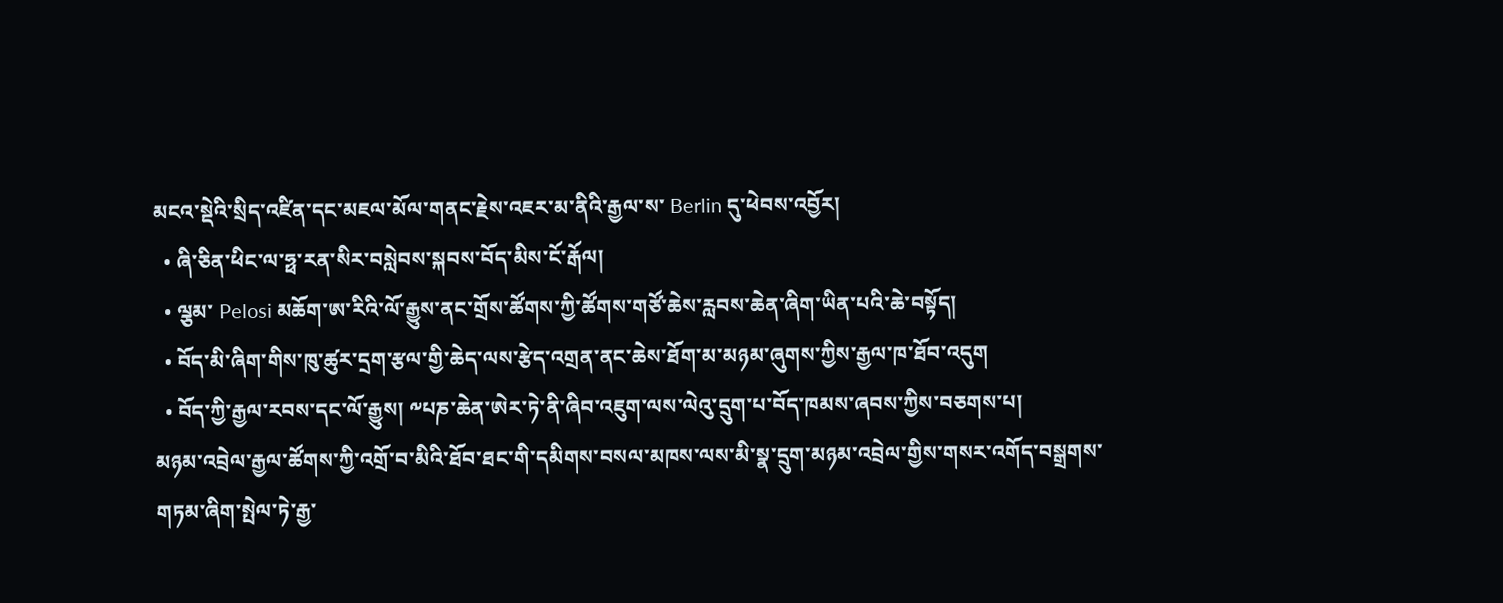མངའ་སྡེའི་སྲིད་འཛིན་དང་མཇལ་མོལ་གནང་རྗེས་འཇར་མ་ནིའི་རྒྱལ་ས་ Berlin དུ་ཕེབས་འབྱོར།
  • ཞི་ཅིན་ཕིང་ལ་ཧྥ་རན་སིར་བསླེབས་སྐབས་བོད་མིས་ངོ་རྒོལ།
  • ལྕམ་ Pelosi མཆོག་ཨ་རིའི་ལོ་རྒྱུས་ནང་གྲོས་ཚོགས་ཀྱི་ཚོགས་གཙོ་ཆེས་རླབས་ཆེན་ཞིག་ཡིན་པའི་ཆེ་བསྟོད།
  • བོད་མི་ཞིག་གིས་ཁུ་ཚུར་དྲག་རྩལ་གྱི་ཆེད་ལས་རྩེད་འགྲན་ནང་ཆེས་ཐོག་མ་མཉམ་ཞུགས་ཀྱིས་རྒྱལ་ཁ་ཐོབ་འདུག
  • བོད་ཀྱི་རྒྱལ་རབས་དང་ལོ་རྒྱུས། ༸པཎ་ཆེན་ཨེར་ཏེ་ནི་ཞིབ་འཇུག་ལས་ལེའུ་དྲུག་པ་བོད་ཁམས་ཞབས་ཀྱིས་བཅགས་པ།
མཉམ་འབྲེལ་རྒྱལ་ཚོགས་ཀྱི་འགྲོ་བ་མིའི་ཐོབ་ཐང་གི་དམིགས་བསལ་མཁས་ལས་མི་སྣ་དྲུག་མཉམ་འབྲེལ་གྱིས་གསར་འགོད་བསྒྲགས་གཏམ་ཞིག་སྤེལ་ཏེ་རྒྱ་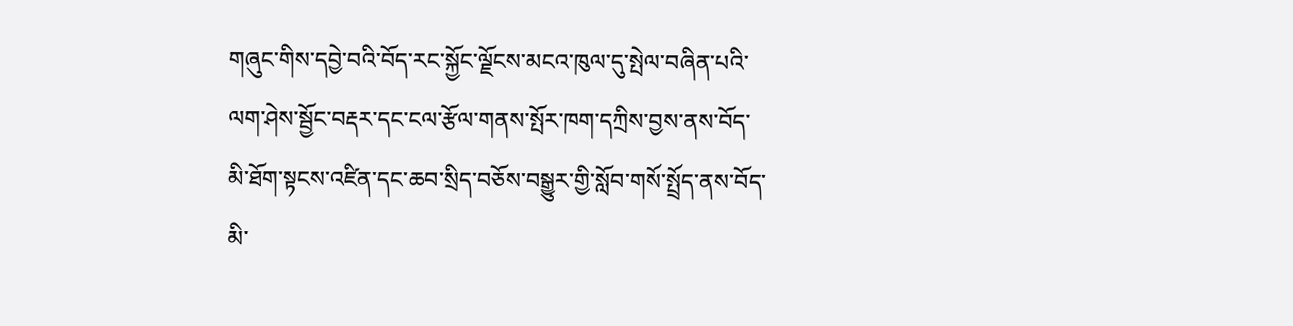གཞུང་གིས་དབྱེ་བའི་བོད་རང་སྐྱོང་ལྗོངས་མངའ་ཁུལ་དུ་སྤེལ་བཞིན་པའི་ལག་ཤེས་སྦྱོང་བརྡར་དང་ངལ་རྩོལ་གནས་སྤོར་ཁག་དཀྲིས་བྱས་ནས་བོད་མི་ཐོག་སྟངས་འཛིན་དང་ཆབ་སྲིད་བཅོས་བསྒྱུར་གྱི་སློབ་གསོ་སྤྲོད་ནས་བོད་མི་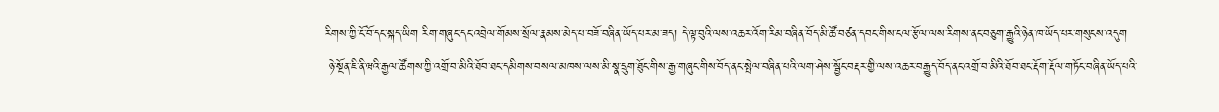རིགས་ཀྱི་ངོ་བོ་དང་སྐད་ཡིག རིག་གཞུང་དང་འབྲེལ་གོམས་སྲོལ་རྣམས་མེད་པ་བཟོ་བཞིན་ཡོད་པར་མ་ཟད། དེ་ལྟ་བུའི་ལས་འཆར་འོག་རིམ་བཞིན་བོད་མི་ཚོ་བཙན་དབང་གིས་ངལ་རྩོལ་ལས་རིགས་ནང་བཅུག་རྒྱུའི་ཉེན་ཁ་ཡོད་པར་གསུངས་འདུག
 ཉེ་སྔོན་ཇི་ནི་ཝའི་རྒྱལ་ཚོགས་ཀྱི་འགྲོ་བ་མིའི་ཐོབ་ཐང་དམིགས་བསལ་མཁས་ལས་མི་སྣ་དྲུག་ཐོུང་གིས་རྒྱ་གཞུང་གིས་བོད་ནང་སྤེལ་བཞིན་པའི་ལག་ཤེས་སྦྱོང་བརྡར་གྱི་ལས་འཆར་བརྒྱུད་བོད་ནང་འགྲོ་བ་མིའི་ཐོབ་ཐང་རྡོག་རྡོལ་གཏོང་བཞིན་ཡོད་པའི་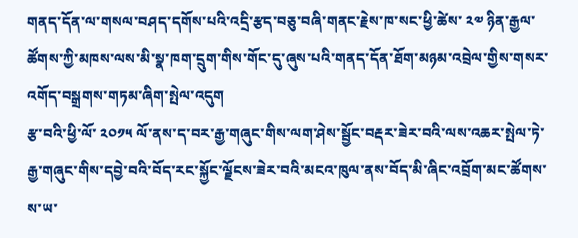གནད་དོན་ལ་གསལ་བཤད་དགོས་པའི་འདྲི་རྩད་བཅུ་བཞི་གནང་རྗེས་ཁ་སང་ཕྱི་ཚེས་ ༢༧ ཉིན་རྒྱལ་ཚོགས་ཀྱི་མཁས་ལས་མི་སྣ་ཁག་དྲུག་གིས་གོང་དུ་ཞུས་པའི་གནད་དོན་ཐོག་མཉམ་འབྲེལ་གྱིས་གསར་འགོད་བསྒྲགས་གཏམ་ཞིག་སྤེལ་འདུག
རྩ་བའི་ཕྱི་ལོ་ ༢༠༡༥ ལོ་ནས་ད་བར་རྒྱ་གཞུང་གིས་ལག་ཤེས་སྦྱོང་བརྡར་ཟེར་བའི་ལས་འཆར་སྤེལ་ཏེ་རྒྱ་གཞུང་གིས་དབྱེ་བའི་བོད་རང་སྐྱོང་ལྗོངས་ཟེར་བའི་མངའ་ཁུལ་ནས་བོད་མི་ཞིང་འབྲོག་མང་ཚོགས་ས་ཡ་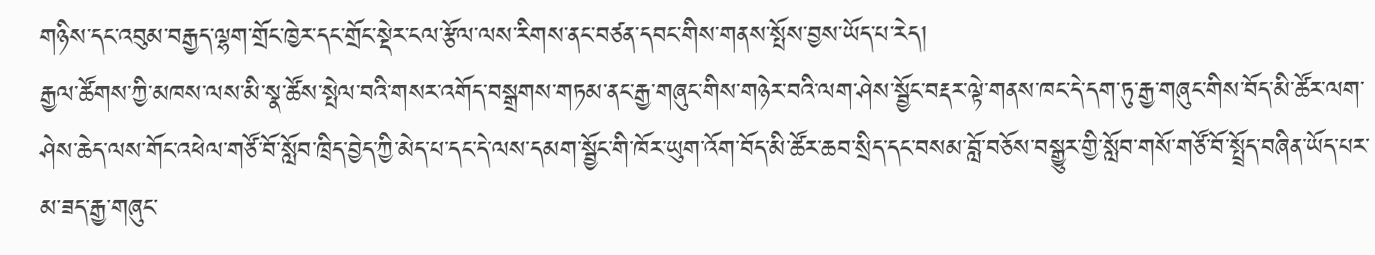གཉིས་དང་འབུམ་བརྒྱད་ལྷག་གྲོང་ཁྱེར་དང་གྲོང་སྡེར་ངལ་རྩོལ་ལས་རིགས་ནང་བཙན་དབང་གིས་གནས་སྤོས་བྱས་ཡོད་པ་རེད།
རྒྱལ་ཚོགས་ཀྱི་མཁས་ལས་མི་སྣ་ཚོས་སྤེལ་བའི་གསར་འགོད་བསྒྲགས་གཏམ་ནང་རྒྱ་གཞུང་གིས་གཉེར་བའི་ལག་ཤེས་སྦྱོང་བརྡར་ལྟེ་གནས་ཁང་དེ་དག་ཏུ་རྒྱ་གཞུང་གིས་བོད་མི་ཚོར་ལག་ཤེས་ཆེད་ལས་གོང་འཕེལ་གཙོ་བོ་སློབ་ཁྲིད་བྱེད་ཀྱི་མེད་པ་དང་དེ་ལས་དམག་སྦྱོང་གི་ཁོར་ཡུག་འོག་བོད་མི་ཚོར་ཆབ་སྲིད་དང་བསམ་བློ་བཅོས་བསྒྱུར་གྱི་སློབ་གསོ་གཙོ་བོ་སྤྲོད་བཞིན་ཡོད་པར་མ་ཟད་རྒྱ་གཞུང་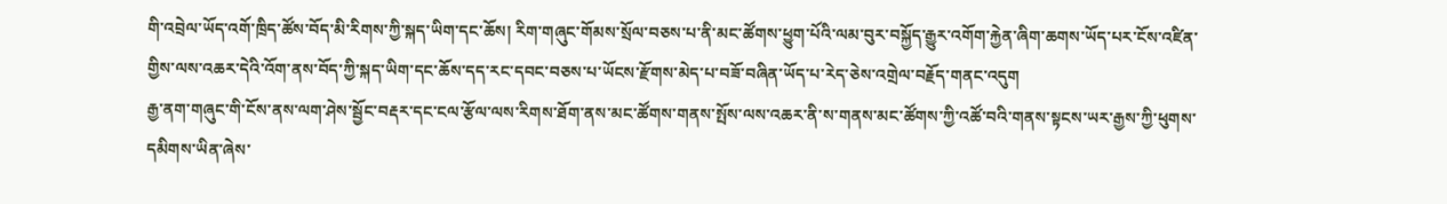གི་འབྲེལ་ཡོད་འགོ་ཁྲིད་ཚོས་བོད་མི་རིགས་ཀྱི་སྐད་ཡིག་དང་ཆོས། རིག་གཞུང་གོམས་སྲོལ་བཅས་པ་ནི་མང་ཚོགས་ཕྱུག་པོའི་ལམ་བུར་བསྐྱོད་རྒྱུར་འགོག་རྐྱེན་ཞིག་ཆགས་ཡོད་པར་ངོས་འཛིན་གྱིས་ལས་འཆར་དེའི་འོག་ནས་བོད་ཀྱི་སྐད་ཡིག་དང་ཆོས་དད་རང་དབང་བཅས་པ་ཡོངས་རྫོགས་མེད་པ་བཟོ་བཞིན་ཡོད་པ་རེད་ཅེས་འགྲེལ་བརྗོད་གནང་འདུག
རྒྱ་ནག་གཞུང་གི་ངོས་ནས་ལག་ཤེས་སྦྱོང་བརྡར་དང་ངལ་རྩོལ་ལས་རིགས་ཐོག་ནས་མང་ཚོགས་གནས་སྤོས་ལས་འཆར་ནི་ས་གནས་མང་ཚོགས་ཀྱི་འཚོ་བའི་གནས་སྟངས་ཡར་རྒྱས་ཀྱི་ཕུགས་དམིགས་ཡིན་ཞེས་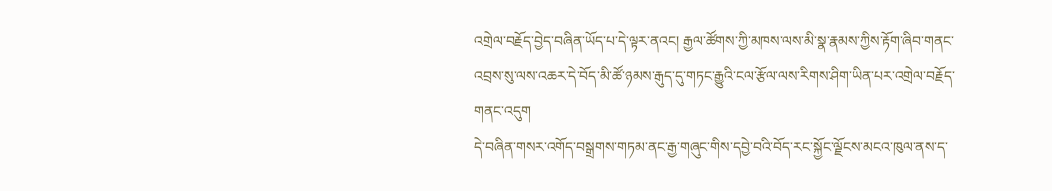འགྲེལ་བརྗོད་བྱེད་བཞིན་ཡོད་པ་དེ་ལྟར་ནའང། རྒྱལ་ཚོགས་ཀྱི་མཁས་ལས་མི་སྣ་རྣམས་ཀྱིས་རྟོག་ཞིབ་གནང་འབྲས་སུ་ལས་འཆར་དེ་བོད་མི་ཚོ་ཉམས་རྒུད་དུ་གཏང་རྒྱུའི་ངལ་རྩོལ་ལས་རིགས་ཤིག་ཡིན་པར་འགྲེལ་བརྗོད་གནང་འདུག
དེ་བཞིན་གསར་འགོད་བསྒྲགས་གཏམ་ནང་རྒྱ་གཞུང་གིས་དབྱེ་བའི་བོད་རང་སྐྱོང་ལྗོངས་མངའ་ཁུལ་ནས་ད་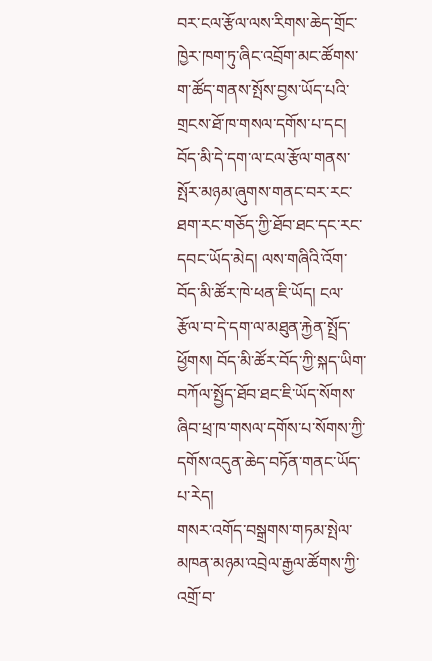བར་ངལ་རྩོལ་ལས་རིགས་ཆེད་གྲོང་ཁྱེར་ཁག་ཏུ་ཞིང་འབྲོག་མང་ཚོགས་ག་ཚོད་གནས་སྤོས་བྱས་ཡོད་པའི་གྲངས་ཐོ་ཁ་གསལ་དགོས་པ་དང། བོད་མི་དེ་དག་ལ་ངལ་རྩོལ་གནས་སྤོར་མཉམ་ཞུགས་གནང་བར་རང་ཐག་རང་གཅོད་ཀྱི་ཐོབ་ཐང་དང་རང་དབང་ཡོད་མེད། ལས་གཞིའི་འོག་བོད་མི་ཚོར་ཁེ་ཕན་ཇི་ཡོད། ངལ་རྩོལ་བ་དེ་དག་ལ་མཐུན་རྐྱེན་སྤྲོད་ཕྱོགས། བོད་མི་ཚོར་བོད་ཀྱི་སྐད་ཡིག་བཀོལ་སྤྱོད་ཐོབ་ཐང་ཇི་ཡོད་སོགས་ཞིབ་ཕྲ་ཁ་གསལ་དགོས་པ་སོགས་ཀྱི་དགོས་འདུན་ཆེད་བཏོན་གནང་ཡོད་པ་རེད།
གསར་འགོད་བསྒྲགས་གཏམ་སྤེལ་མཁན་མཉམ་འབྲེལ་རྒྱལ་ཚོགས་ཀྱི་འགྲོ་བ་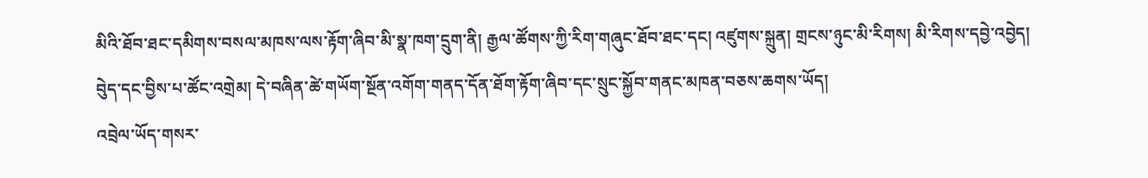མིའི་ཐོབ་ཐང་དམིགས་བསལ་མཁས་ལས་རྟོག་ཞིབ་མི་སྣ་ཁག་དྲུག་ནི། རྒྱལ་ཚོགས་ཀྱི་རིག་གཞུང་ཐོབ་ཐང་དང། འཛུགས་སྐྲུན། གྲངས་ཉུང་མི་རིགས། མི་རིགས་དབྱེ་འབྱེད། བེུད་དང་བྱིས་པ་ཚོང་འགྲེམ། དེ་བཞིན་ཚེ་གཡོག་སྔོན་འགོག་གནད་དོན་ཐོག་རྟོག་ཞིབ་དང་སྲུང་སྐྱོབ་གནང་མཁན་བཅས་ཆགས་ཡོད།
འབྲེལ་ཡོད་གསར་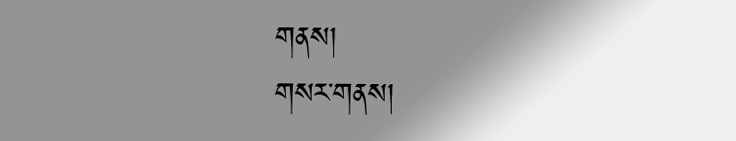གནས།
གསར་གནས།